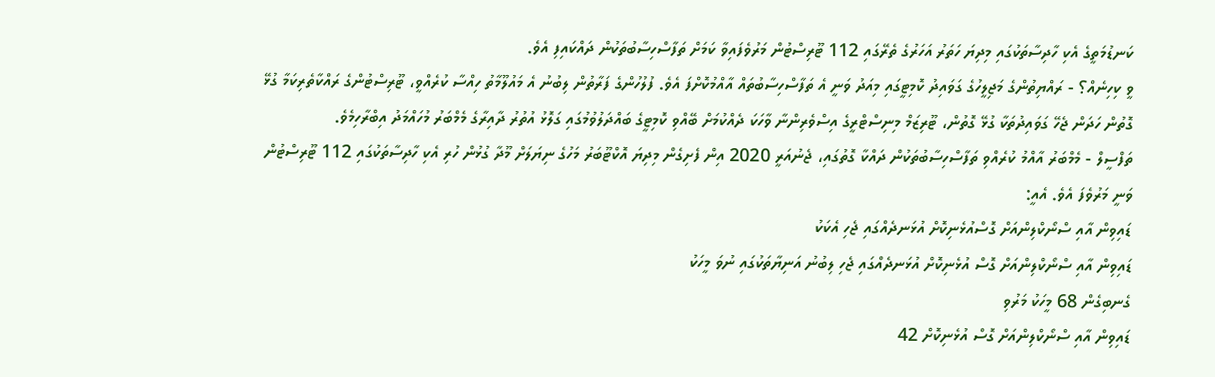ކަނޑުމަތީގެ އެކި ހާދިސާތަކުގައި މިދިޔަ ހަތަރު އަހަރުގެ ތެރޭގައި 112 ޓޫރިސްޓުން މަރުވެފައިވާ ކަމަށް ތަފާސްހިސާބުތަކުން ދައްކައިފި އެވެ.
ވީ ކިހިނެއް؟ - ރައްޔިތުންގެ މަޖިލީހުގެ ގަވައިދު ކޮމިޓީގައި މިއަދު ވަނީ އެ ތަފާސްހިސާބުތައް އާއްމުކޮށްފަ އެވެ. ފުލުހުންގެ ފަރާތުން ލިބުނު އެ މައުލޫމާތު ހިއްސާ ކުރެއްވީ، ޓޫރިސްޓުންގެ ރައްކާތެރިކަމާ ގުޅޭ ގޮތުން ހަދަން ޖެހޭ ގަވައިދުތަކާ ގުޅޭ ގޮތުން، ޓޫރިޒަމް މިނިސްޓްރީގެ އިސްވެރިންނާ ވާހަކަ ދެއްކުމަށް ބޭއްވި ކޮމިޓީގެ ބައްދަލުވުމުގައި ގަލޮޅު އުތުރު ދާއިރާގެ މެމްބަރު މުހައްމަދު އިބްރާހިމެވެ.
ތަފްސީލް - މެމްބަރު އާއްމު ކުރެއްވި ތަފާސްހިސާބުތަކުން ދައްކާ ގޮތުގައި، ޖެނުއަރީ 2020 އިން ފެށިގެން މިދިޔަ އޮކްޓޫބަރު މަހުގެ ނިޔަލަށް މޫދާ ގުޅުން ހުރި އެކި ހާދިސާތަކުގައި 112 ޓޫރިސްޓުން ވަނީ މަރުވެފަ އެވެ. އެއީ:
ޑައިވިން އާއި ސްނޯކްލިންއަށް ގޮސްއުޅެނިކޮށް އުޅަނދެއްގައި ޖެހި އެކަކު
ޑައިވިން އާއި ސްނޯކްލިންއަށް ގޮސް އުޅެނިކޮށް އުޅަނދެއްގައި ޖެހި ލިބުނު އަނިޔާތަކުގައި ނުވަ މީހަކު
ގެނބިގެން 68 މީހަކު މަރުވި
ޑައިވިން އާއި ސްނޯކްލިންއަށް ގޮސް އުޅެނިކޮށް 42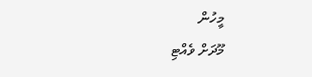މީހުން
މޫދަށް ވެއްޓި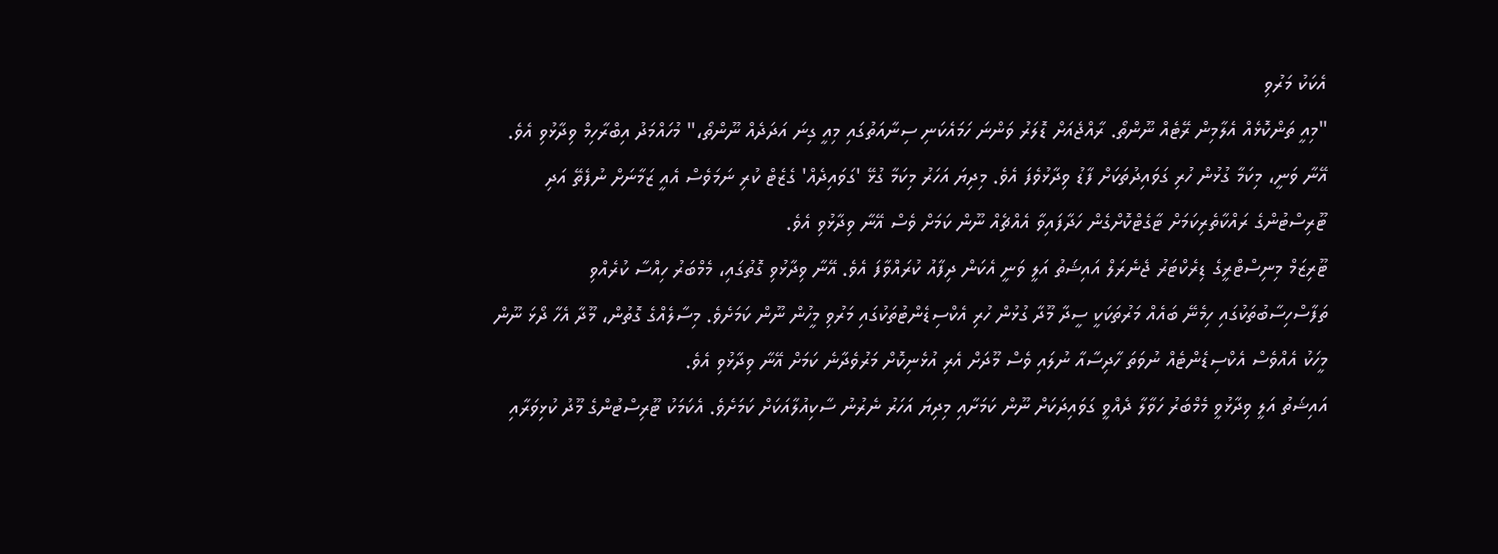އެކަކު މަރުވި
"މިއީ ތަންކޮޅެއް އެލާމިން ރޭޓެއް ނޫންތޯ. ރާއްޖެއަށް ޑޮލަރު ވަންނަ ހަމައެކަނި ސިނާއަތުގައި މިއީ ގިނަ އަދަދެއް ނޫންތޯ،" މުހައްމަދު އިބްރާހިމް ވިދާޅުވި އެވެ.
އޭނާ ވަނީ، މިކަމާ ގުޅުން ހުރި ގަވައިދުތަކަށް ފާޑު ވިދާޅުވެފަ އެވެ. މިދިޔަ އަހަރު މިކަމާ ގުޅޭ 'ގަވައިދެއް' ގެޒެޓް ކުރި ނަމަވެސް އެއީ ޒަމާނަށް ނުފެތޭ އަދި ޓޫރިސްޓުންގެ ރައްކާތެރިކަމަށް ޓާގެޓްކޮށްގެން ހަދާފައިވާ އެއްޗެއް ނޫން ކަމަށް ވެސް އޭނާ ވިދާޅުވި އެވެ.
ޓޫރިޒަމް މިނިސްޓްރީގެ ޑިރެކްޓަރު ޖެނެރަލް އައިޝަތު އަލީ ވަނީ އެކަން ދިފާއު ކުރައްވާފަ އެވެ. އޭނާ ވިދާޅުވި ގޮތުގައި، މެމްބަރު ހިއްސާ ކުރެއްވި ތަފާސްހިސާބުތަކުގައި ހިމެނޭ ބައެއް މަރުތަކަކީ ސީދާ މޫދާ ގުޅުން ހުރި އެކްސިޑެންޓުތަކުގައި މަރުވި މީހުން ނޫން ކަމަށެވެ. މިސާލެއްގެ ގޮތުން، މޫދާ އެހާ ދޯޅަ ނޫން މީހަކު އެއްވެސް އެކްސިޑެންޓެއް ނުވަތަ ހާދިސާއާ ނުލައި ވެސް މޫދަށް އެރި އުޅެނިކޮށް މަރުވެދާނެ ކަމަށް އޭނާ ވިދާޅުވި އެވެ.
އައިޝަތު އަލީ ވިދާޅުވީ މެމްބަރު ހަވާލާ ދެއްވީ ގަވައިދަކަށް ނޫން ކަމަށާއި މިދިޔަ އަހަރު ނެރުނު ސާކިއުލާއަކަށް ކަމަށެވެ. އެކަމަކު ޓޫރިސްޓުންގެ މޫދު ކުޅިވަރާއި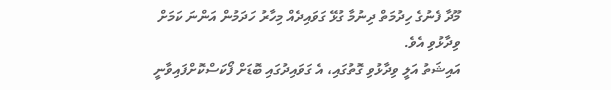މޫދާ ފެނުގެ ހިދުމަތް ދިނުމާ ގުޅޭ ގަވައިދެއް މިހާރު ހަދަމުން އަންނަ ކަމަށް ވިދާޅުވި އެވެ.
އައިޝަތު އަލީ ވިދާޅުވި ގޮތުގައި، އެ ގަވައިދުގައި ބޮޑަށް ފޯކަސްކޮށްފައިވާނީ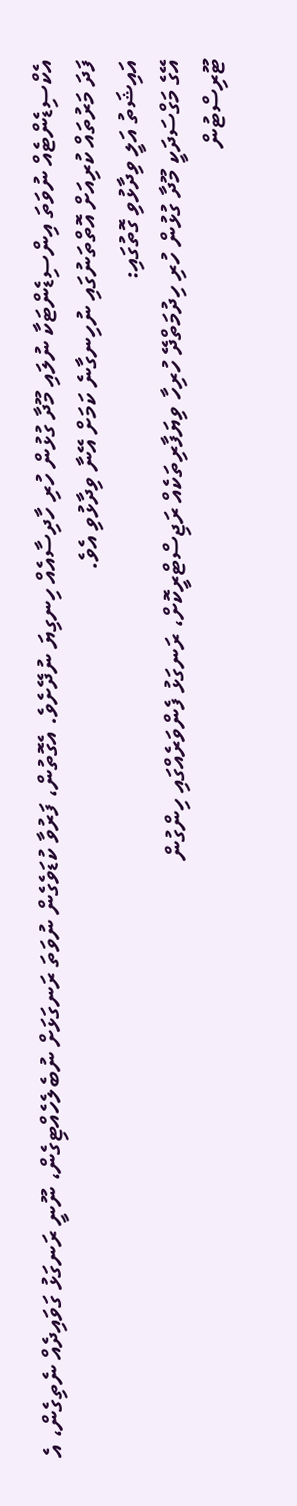އެކްސިޑެންޓެއް ނުވަތަ އިންސިޑެންޓަކާ ނުލައި މޫދާ ގުޅުން ހުރި ހާދިސާއެއް ހިނގިޔަ ނުދޭށެވެ. އެގޮތުން، ފަރުވާ ކުޑަވެގެން ނުވަތަ ރަނގަޅަށް ނުބެލެހެއްޓިގެން، ނޫނީ ރަނގަޅު ގަވައިދެއް ނެތިގެން، އެ ފަދަ މަރުތައް ކުރިއަށް އޮތްތަނުގައި ނުހިނގާނެ ކަމަށް އޭނާ ވިދާޅުވި އެވެ.
އައިޝަތު އަލީ ވިދާޅުވި ގޮތުގައި:
އޭގެ މަގްސަދަކީ މޫދާ ގުޅުން ހުރި ހިދުމަތްދޭ ހުރިހާ ވިޔަފާރިތަކެއް ރަޖިސްޓްރީކޮށް، ރަނގަޅު ފެންވަރެއްގައި ހިންގުން
ޓޫރިސްޓުން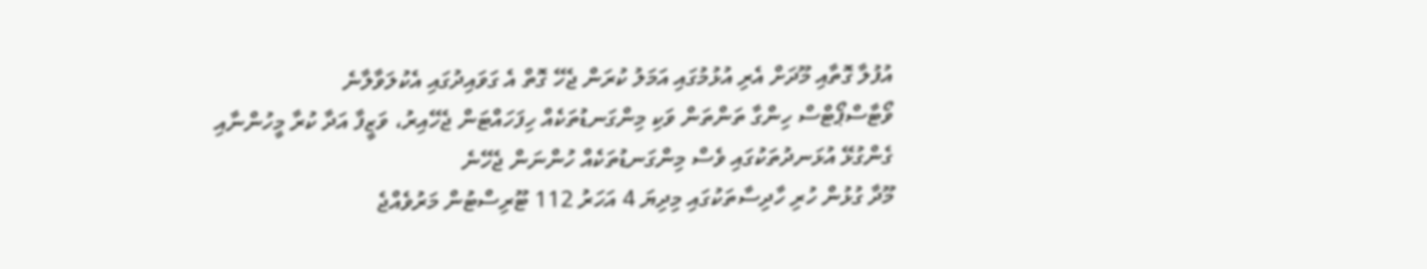އުފުލާ ގޮތާއި މޫދަށް އެރި އުޅުމުގައި އަމަލު ކުރަން ޖެހޭ ގޮތް އެ ގަވައިދުގައި އެކުލަވާލާނެ
ވޯޓާސްޕޯޓްސް ހިންގާ ތަންތަން ވަކި މިންގަނޑުތަކެއް ހިފަހައްޓަން ޖެހޭއިރު، ވަޒީފާ އަދާ ކުރާ މީހުންނާއި ގެންގުޅޭ އުޅަނދުތަކުގައި ވެސް މިންގަނޑުތަކެއް ހުންނަން ޖެހޭނެ
މޫދާ ގުޅުން ހުރި ހާދިސާތަކުގައި މިދިޔަ 4 އަހަރު 112 ޓޫރިސްޓުން މަރުވެއްޖެ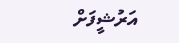އަރުޝީފަށް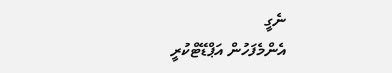ނެގީ
އެންމެފަހުން އަޕްޑޭޓްކުރީ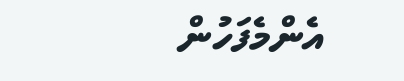އެންމެފަހުން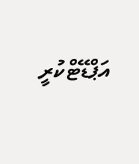އަޕްޑޭޓްކުރީ